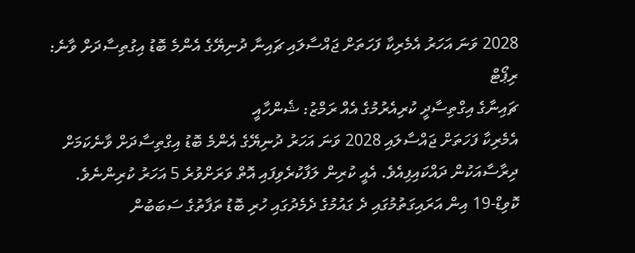2028 ވަނަ އަހަރު އެމެރިކާ ފަހަތަށް ޖައްސާލައި ޗައިނާ ދުނިޔޭގެ އެންމެ ބޮޑު އިގުތިސާދަށް ވާނެ: ރިޕޯޓް
ޗައިނާގެ އިގްތިސާދީ ކުރިއެރުމުގެ އެއް ރަމްޒު: ޝެންހާއީ
އެމެރިކާ ފަހަތަށް ޖައްސާލައި 2028 ވަނަ އަހަރު ދުނިޔޭގެ އެންމެ ބޮޑު އިގްތިސާދަށް ވާނެކަމަށް ދިރާސާއަކުން ދައްކައިފިއެވެ. އެއީ ކުރިން ލަފާކުރެވިފައި އޮތް ވަރަށްވުރެ 5 އަހަރު ކުރިންނެވެ. ކޮވިޑް-19 އިން އަރައިގަތުމުގައި ދެ ގައުމުގެ ދެމެދުގައި ހުރި ބޮޑު ތަފާތުގެ ސަބަބުން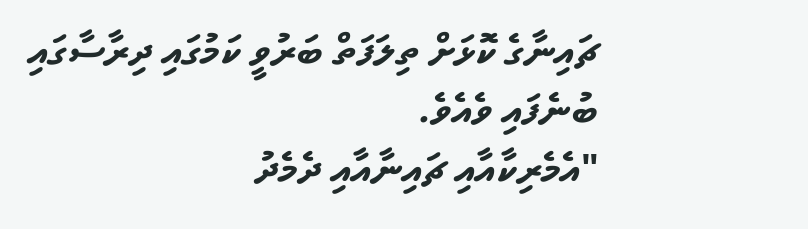ޗައިނާގެ ކޮޅަށް ތިލަފަތް ބަރުވީ ކަމުގައި ދިރާސާގައި ބުނެފައި ވެއެވެ.
"އެމެރިކާއާއި ޗައިނާއާއި ދެމެދު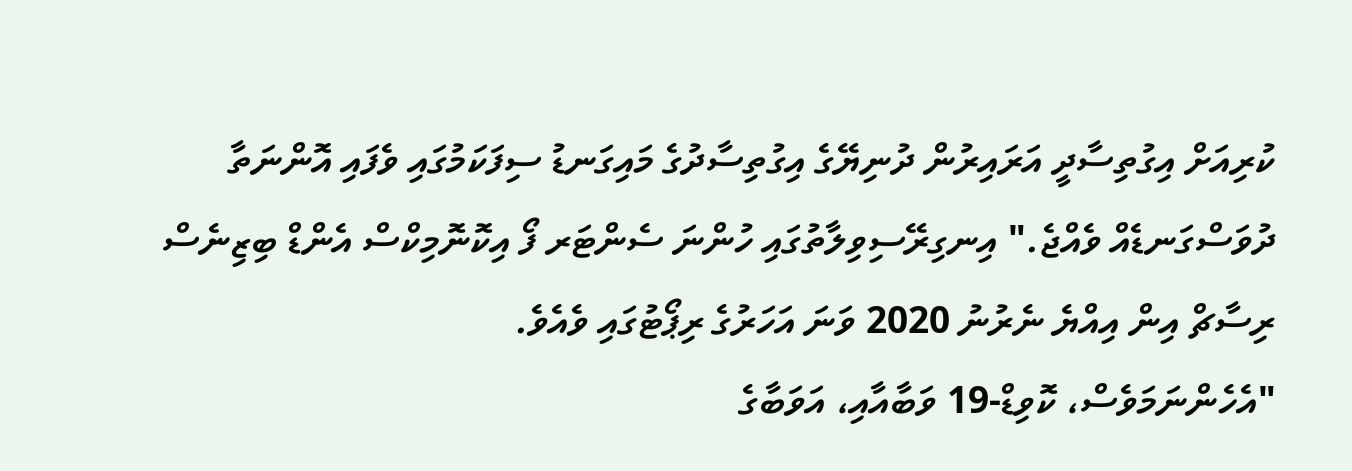ކުރިއަށް އިގުތިސާދީ އަރައިރުން ދުނިޔޭގެ އިގުތިސާދުގެ މައިގަނޑު ސިފަކަމުގައި ވެފައި އޮންނަތާ ދުވަސްގަނޑެއް ވެއްޖެ." އިނގިރޭސިވިލާތުގައި ހުންނަ ސެންޓަރ ފޯ އިކޮނޮމިކްސް އެންޑް ބިޒިނެސް ރިސާޗް އިން އިއްޔެ ނެރުނު 2020 ވަނަ އަހަރުގެ ރިޕޯޓުގައި ވެއެވެ.
"އެހެންނަމަވެސް، ކޮވިޑް-19 ވަބާއާއި، އަވަބާގެ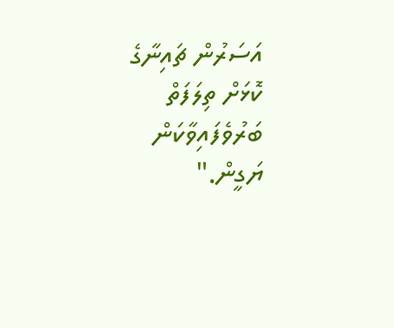އަސަރުން ޗައިނާގެ ކޮޅަށް ތިލަފަތް ބަރުވެފައިވާކަން ޔަގީން."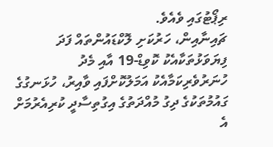ރިޕޯޓުގައި ވެއެވެ.
ޗައިނާއިން، ހަރުކަށި ލޮކްޑައުންތައް ފަދަ ފިޔަވަޅުތަކާއެކު ކޮވިޑް-19 އާއި މެދު ހުނަރުވެރިކަމާއެކު އަމަލުކޮށްފައި ވާއިރު، ހުޅަނގުގެ ގައުމުތަކުގެ ދިގު މުއްދަތުގެ އިގުތިސާދީ ކުރިއެރުމަށް އެ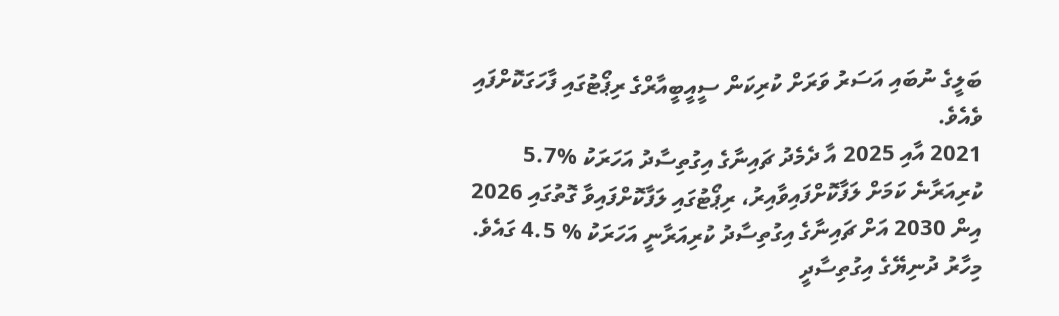ބަލީގެ ނުބައި އަސަރު ވަރަށް ކުރިކަން ސީއީބީއާރްގެ ރިޕޯޓުގައި ފާހަގަކޮށްފައި ވެއެވެ.
2021 އާއި 2025 އާ ދެމެދު ޗައިނާގެ އިގުތިސާދު އަހަރަކު %5.7 ކުރިއަރާނެ ކަމަށް ލަފާކޮށްފައިވާއިރު، ރިޕޯޓުގައި ލަފާކޮށްފައިވާ ގޮތުގައި 2026 އިން 2030 އަށް ޗައިނާގެ އިގުތިސާދު ކުރިއަރާނީ އަހަރަކު % 4.5 ގައެވެ.
މިހާރު ދުނިޔޭގެ އިގުތިސާދީ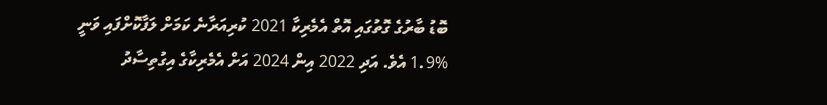ބޮޑު ބާރުގެ ގޮތުގައި އޮތް އެމެރިކާ 2021 ކުރިއަރާނެ ކަމަށް ލަފާކޮށްފައި ވަނީ %1.9 އެވެ. އަދި 2022 އިން 2024 އަށް އެމެރިކާގެ އިގުތިސާދު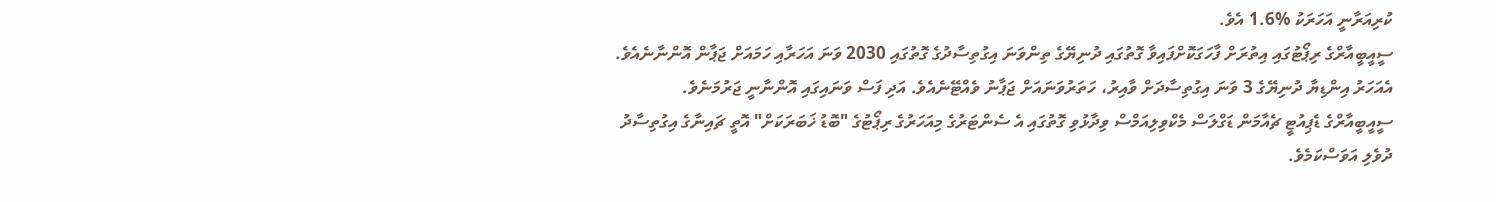ކުރިއަރާނީ އަހަރަކު %1.6 އެވެ.
ސީއީބީއާރްގެ ރިޕޯޓުގައި އިތުރަށް ފާހަގަކޮށްފައިވާ ގޮތުގައި ދުނިޔޭގެ ތިންވަނަ އިގުތިސާދުގެ ގޮތުގައި 2030 ވަނަ އަހަރާއި ހަމައަށް ޖަޕާން އޮންނާނެއެވެ. އެއަހަރު އިންޑިޔާ ދުނިޔޭގެ 3 ވަނަ އިގުތިސާދަށް ވާއިރު، ހަތަރުވަނައަށް ޖަޕާނު ވެއްޓޭނެއެވެ. އަދި ފަސް ވަނައިގައި އޮންނާނީ ޖަރުމަނެވެ.
ސީއީބީއާރްގެ ޑެޕިއުޓީ ޗެއާމަން ޑަގްލަސް މެކްވިލިއަމްސް ވިދާޅުވި ގޮތުގައި އެ ސެންޓަރުގެ މިއަހަރުގެ ރިޕޯޓުގެ "ބޮޑު ޚަބަރަކަށް" އޮތީ ޗައިނާގެ އިގުތިސާދު ދުވެލި އަވަސްކަމެވެ.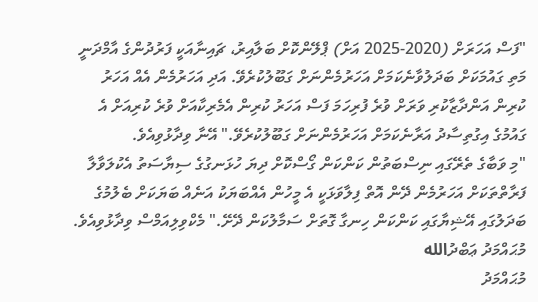"ފަސް އަހަރަށް (2020-2025 އަށް) ޕްލޭންކޮށް ބަލާއިރު، ޗައިނާއަކީ ފަރުދުންގެ އާމްދަނީ މަތި ގައުމަކަށް ބަދަލުވާނެކަމަށް އަހަރުމެންނަށް ގަބޫލުކުރެވޭ. އަދި އަހަރުމެން އެއް އަހަރު ކުރިން އަންދާޒާކުރި ވަރަށް ވުރެ ފުރިހަމަ ފަސް އަހަރު ކުރިން އެމެރިކާއަށް ވުރެ ކުރިއަށް އެ ގައުމުގެ އިގުތިސާދު އަރާނެކަމަށް އަހަރުމެންނަށް ގަބޫލުކުރެވޭ." އޭނާ ވިދާޅުވިއެވެ.
"މި ވަބާގެ ތެރޭގައި ނިސްބަތުން ކަންކަން ގޯސްކޮށް ދިޔަ ހުޅަނގުގެ ސިޔާސަތު އެކުލަވާލާ ފަރާތްތަކަށް އަހަރުމެން ދޭން އޮތް ފިލާވަޅަކީ އެ މީހުން އެއްބަޔަކު އަނެއް ބަޔަކަށް ބެލުމުގެ ބަދަލުގައި އޭޝިޔާގައި ކަންކަން ހިނގާ ގޮތަށް ސަމާލުކަން ދޭށޭ." މެކްވިލިއަމްސް ވިދާޅުވިއެވެ.
މުޙައްމަދު ޢަބްދުالله
މުޙައްމަދު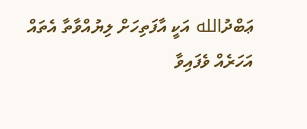ޢަބްދުالله އަކީ އާފަތިހަށް ލިޔުއްވާތާ އެތައް އަހަރެއް ވެފައިވާ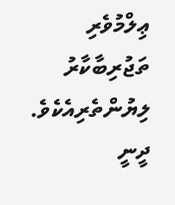ޢިލްމުވެރި ތަޖުރިބާކާރު ލިޔުންތެރިއެކެވެ. ދީނީ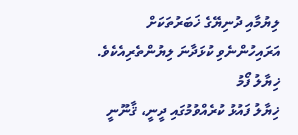ލިޔުމާއި ދުނިޔޭގެ ޚަބަރުތަކަށް އަރައިހުންނެވި ކުޅަދާނަ ލިޔުންތެރިއެކެވެ.
ޚިޔާލު ފޯމު
ޚިޔާލު ފައުޅު ކުރެއްވުމުގައި ދީނީ، ޤާނޫނީ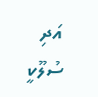އަދި ސުލޫކީ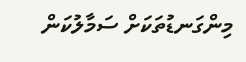މިންގަނޑުތަކަށް ސަމާލުކަން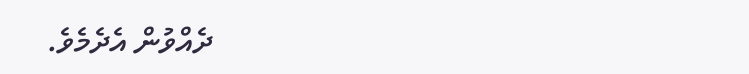ދެއްވުން އެދެމެވެ.